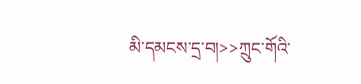མི་དམངས་དྲ་བ།>>ཀྲུང་གོའི་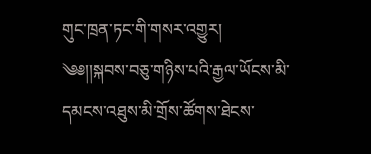གུང་ཁྲན་ཏང་གི་གསར་འགྱུར།
༄༅།།སྐབས་བཅུ་གཉིས་པའི་རྒྱལ་ཡོངས་མི་དམངས་འཐུས་མི་གྲོས་ཚོགས་ཐེངས་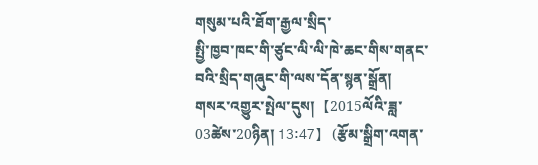གསུམ་པའི་ཐོག་རྒྱལ་སྲིད་
སྤྱི་ཁྱབ་ཁང་གི་ཙུང་ལི་ལི་ཁེ་ཆང་གིས་གནང་བའི་སྲིད་གཞུང་གི་ལས་དོན་སྙན་སྒྲོན།
གསར་འགྱུར་སྤེལ་དུས།  【2015ལོའི་ཟླ་ 03ཚེས་20ཉིན། 13:47】   (རྩོམ་སྒྲིག་འགན་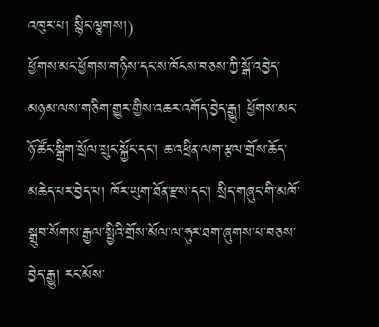འཁུར་པ། སྙིང་ལྕགས།)
ཕྱོགས་མང་ཕྱོགས་གཉིས་དང་ས་ཁོངས་བཅས་ཀྱི་སྒོ་འབྱེད་མཉམ་ལས་གཅིག་གྱུར་གྱིས་འཆར་འགོད་བྱེད་རྒྱུ། ཕྱོགས་མང་ཉོ་ཚོང་སྒྲིག་སྲོལ་སྲུང་སྐྱོང་དང་། ཆ་འཕྲིན་ལག་རྩལ་གྲོས་ཆོད་མཆེད་པར་བྱེད་པ། ཁོར་ཡུག་ཐོན་རྫས་དང་། སྲིད་གཞུང་གི་མཁོ་སྒྲུབ་སོགས་རྒྱལ་སྤྱིའི་གྲོས་མོལ་ལ་ཧུར་ཐག་ཞུགས་པ་བཅས་བྱེད་རྒྱུ། རང་མོས་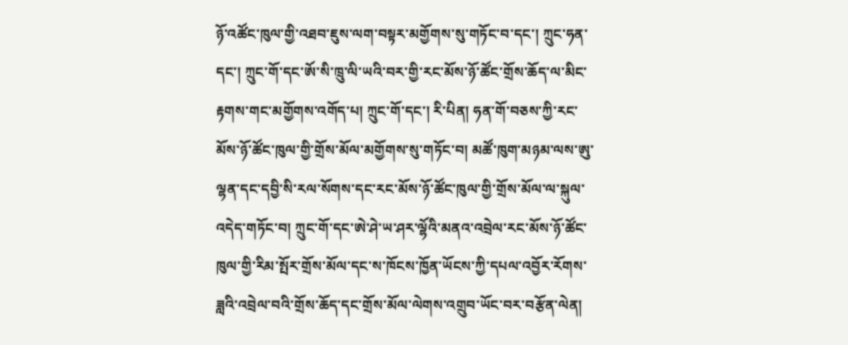ཉོ་འཚོང་ཁུལ་གྱི་འཐབ་ཇུས་ལག་བསྟར་མགྱོགས་སུ་གཏོང་བ་དང་། ཀྲུང་ཧན་དང་། ཀྲུང་གོ་དང་ཨོ་སི་ཁྲུ་ལི་ཡའི་བར་གྱི་རང་མོས་ཉོ་ཚོང་གྲོས་ཆོད་ལ་མིང་རྟགས་གང་མགྱོགས་འགོད་པ། ཀྲུང་གོ་དང་། རི་པིན། ཧན་གོ་བཅས་ཀྱི་རང་མོས་ཉོ་ཚོང་ཁུལ་གྱི་གྲོས་མོལ་མགྱོགས་སུ་གཏོང་བ། མཚོ་ཁུག་མཉམ་ལས་ཨུ་ལྷན་དང་དབྱི་སི་རལ་སོགས་དང་རང་མོས་ཉོ་ཚོང་ཁུལ་གྱི་གྲོས་མོལ་ལ་སྐུལ་འདེད་གཏོང་བ། ཀྲུང་གོ་དང་ཨེ་ཤེ་ཡ་ཤར་ལྷོའི་མནའ་འབྲེལ་རང་མོས་ཉོ་ཚོང་ཁུལ་གྱི་རིམ་སྤོར་གྲོས་མོལ་དང་ས་ཁོངས་ཁྱོན་ཡོངས་ཀྱི་དཔལ་འབྱོར་རོགས་ཟླའི་འབྲེལ་བའི་གྲོས་ཆོད་དང་གྲོས་མོལ་ལེགས་འགྲུབ་ཡོང་བར་བརྩོན་ལེན།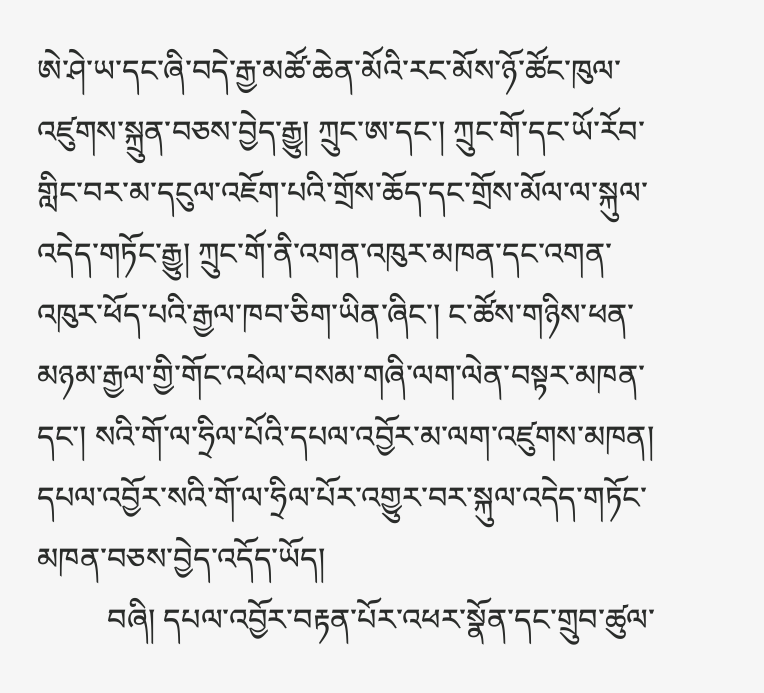ཨེ་ཤེ་ཡ་དང་ཞི་བདེ་རྒྱ་མཚོ་ཆེན་མོའི་རང་མོས་ཉོ་ཚོང་ཁུལ་འཛུགས་སྐྲུན་བཅས་བྱེད་རྒྱུ། ཀྲུང་ཨ་དང་། ཀྲུང་གོ་དང་ཡོ་རོབ་གླིང་བར་མ་དངུལ་འཇོག་པའི་གྲོས་ཆོད་དང་གྲོས་མོལ་ལ་སྐུལ་འདེད་གཏོང་རྒྱུ། ཀྲུང་གོ་ནི་འགན་འཁུར་མཁན་དང་འགན་འཁུར་ཕོད་པའི་རྒྱལ་ཁབ་ཅིག་ཡིན་ཞིང་། ང་ཚོས་གཉིས་ཕན་མཉམ་རྒྱལ་གྱི་གོང་འཕེལ་བསམ་གཞི་ལག་ལེན་བསྟར་མཁན་དང་། སའི་གོ་ལ་ཧྲིལ་པོའི་དཔལ་འབྱོར་མ་ལག་འཛུགས་མཁན། དཔལ་འབྱོར་སའི་གོ་ལ་ཧྲིལ་པོར་འགྱུར་བར་སྐུལ་འདེད་གཏོང་མཁན་བཅས་བྱེད་འདོད་ཡོད།
         བཞི། དཔལ་འབྱོར་བརྟན་པོར་འཕར་སྣོན་དང་གྲུབ་ཚུལ་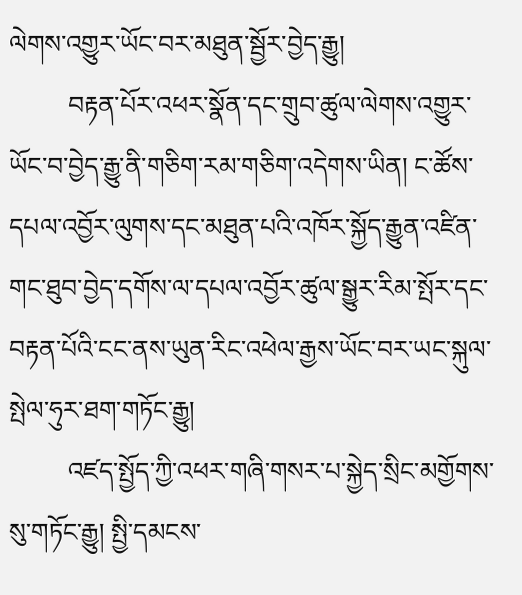ལེགས་འགྱུར་ཡོང་བར་མཐུན་སྦྱོར་བྱེད་རྒྱུ།
         བརྟན་པོར་འཕར་སྣོན་དང་གྲུབ་ཚུལ་ལེགས་འགྱུར་ཡོང་བ་བྱེད་རྒྱུ་ནི་གཅིག་རམ་གཅིག་འདེགས་ཡིན། ང་ཚོས་དཔལ་འབྱོར་ལུགས་དང་མཐུན་པའི་འཁོར་སྐྱོད་རྒྱུན་འཛིན་གང་ཐུབ་བྱེད་དགོས་ལ་དཔལ་འབྱོར་ཚུལ་སྒྱུར་རིམ་སྤོར་དང་བརྟན་པོའི་ངང་ནས་ཡུན་རིང་འཕེལ་རྒྱས་ཡོང་བར་ཡང་སྐུལ་སྤེལ་ཧུར་ཐག་གཏོང་རྒྱུ།
         འཛད་སྤྱོད་ཀྱི་འཕར་གཞི་གསར་པ་སྐྱེད་སྲིང་མགྱོགས་སུ་གཏོང་རྒྱུ། སྤྱི་དམངས་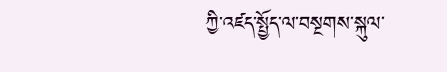ཀྱི་འཛད་སྤྱོད་ལ་བསྔགས་སྐུལ་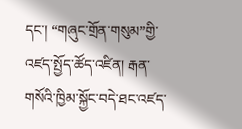དང་། “གཞུང་གྲོན་གསུམ”གྱི་འཛད་སྤྱོད་ཚོད་འཛིན། རྒན་གསོའི་ཁྱིམ་སྐྱོང་བདེ་ཐང་འཛད་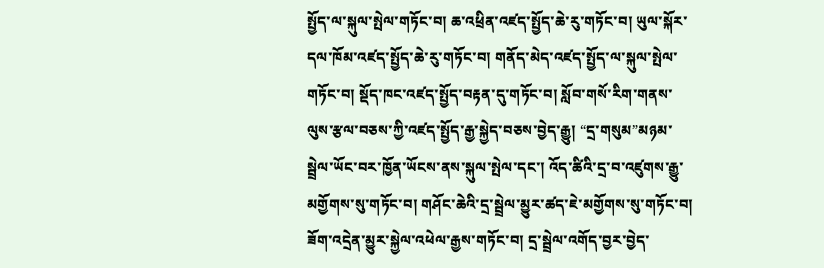སྤྱོད་ལ་སྐུལ་སྤེལ་གཏོང་བ། ཆ་འཕྲིན་འཛད་སྤྱོད་ཆེ་རུ་གཏོང་བ། ཡུལ་སྐོར་དལ་ཁོམ་འཛད་སྤྱོད་ཆེ་རུ་གཏོང་བ། གནོད་མེད་འཛད་སྤྱོད་ལ་སྐུལ་སྤེལ་གཏོང་བ། སྡོད་ཁང་འཛད་སྤྱོད་བརྟན་དུ་གཏོང་བ། སློབ་གསོ་རིག་གནས་ལུས་རྩལ་བཅས་ཀྱི་འཛད་སྤྱོད་རྒྱ་སྐྱེད་བཅས་བྱེད་རྒྱུ། “དྲ་གསུམ”མཉམ་སྦྲེལ་ཡོང་བར་ཁྱོན་ཡོངས་ནས་སྐུལ་སྤེལ་དང་། འོད་ཚིའི་དྲ་བ་འཛུགས་རྒྱུ་མགྱོགས་སུ་གཏོང་བ། གཤོང་ཆེའི་དྲ་སྦྲེལ་མྱུར་ཚད་ཇེ་མགྱོགས་སུ་གཏོང་བ། ཟོག་འདྲེན་མྱུར་སྐྱེལ་འཕེལ་རྒྱས་གཏོང་བ། དྲ་སྦྲེལ་འགོད་བྱར་བྱེད་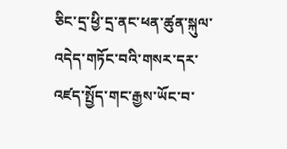ཅིང་དྲ་ཕྱི་དྲ་ནང་ཕན་ཚུན་སྐུལ་འདེད་གཏོང་བའི་གསར་དར་འཛད་སྤྱོད་གང་རྒྱས་ཡོང་བ་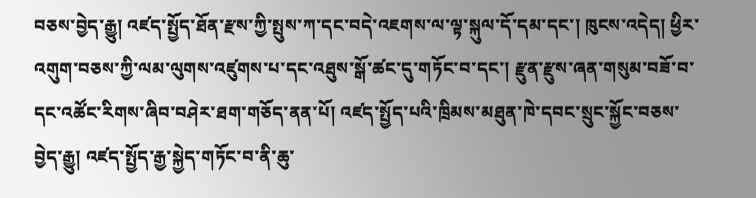བཅས་བྱེད་རྒྱུ། འཛད་སྤྱོད་ཐོན་རྫས་ཀྱི་སྤུས་ཀ་དང་བདེ་འཇགས་ལ་ལྟ་སྐུལ་དོ་དམ་དང་། ཁུངས་འདེད། ཕྱིར་འགུག་བཅས་ཀྱི་ལམ་ལུགས་འཛུགས་པ་དང་འཐུས་སྒོ་ཚང་དུ་གཏོང་བ་དང་། རྫུན་རྫུས་ཞན་གསུམ་བཟོ་བ་དང་འཚོང་རིགས་ཞིབ་བཤེར་ཐག་གཅོད་ནན་པོ། འཛད་སྤྱོད་པའི་ཁྲིམས་མཐུན་ཁེ་དབང་སྲུང་སྐྱོང་བཅས་བྱེད་རྒྱུ། འཛད་སྤྱོད་རྒྱ་སྐྱེད་གཏོང་བ་ནི་ཆུ་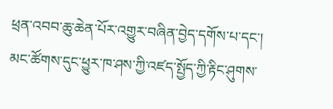ཕྲན་འབབ་ཆུ་ཆེན་པོར་འགྱུར་བཞིན་བྱེད་དགོས་པ་དང་། མང་ཚོགས་དུང་ཕྱུར་ཁ་ཤས་ཀྱི་འཛད་སྤྱོད་ཀྱི་རྟིང་ཤུགས་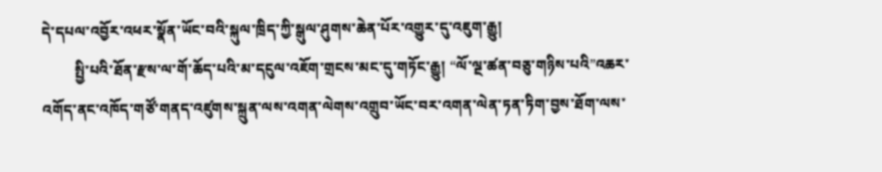དེ་དཔལ་འབྱོར་འཕར་སྣོན་ཡོང་བའི་སྐུལ་ཁྲིད་ཀྱི་སྒུལ་ཤུགས་ཆེན་པོར་འགྱུར་དུ་འཇུག་རྒྱུ།
         སྤྱི་པའི་ཐོན་རྫས་ལ་གོ་ཆོད་པའི་མ་དངུལ་འཇོག་གྲངས་མང་དུ་གཏོང་རྒྱུ། “ལོ་ལྔ་ཚན་བཅུ་གཉིས་པའི”འཆར་འགོད་ནང་འཁོད་གཙོ་གནད་འཛུགས་སྐྲུན་ལས་འགན་ལེགས་འགྲུབ་ཡོང་བར་འགན་ལེན་ཏན་ཏིག་བྱས་ཐོག་ལས་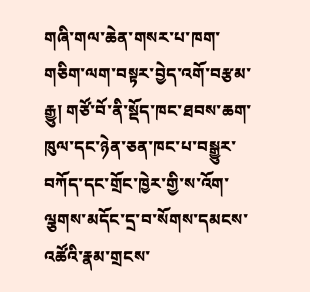གཞི་གལ་ཆེན་གསར་པ་ཁག་གཅིག་ལག་བསྟར་བྱེད་འགོ་བརྩམ་རྒྱུ། གཙོ་བོ་ནི་སྡོད་ཁང་ཐབས་ཆག་ཁུལ་དང་ཉེན་ཅན་ཁང་པ་བསྒྱུར་བཀོད་དང་གྲོང་ཁྱེར་གྱི་ས་འོག་ལྕགས་མདོང་དྲ་བ་སོགས་དམངས་འཚོའི་རྣམ་གྲངས་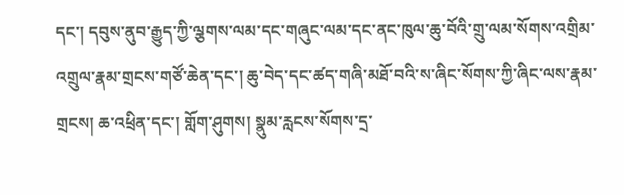དང་། དབུས་ནུབ་རྒྱུད་ཀྱི་ལྕགས་ལམ་དང་གཞུང་ལམ་དང་ནང་ཁུལ་ཆུ་བོའི་གྲུ་ལམ་སོགས་འགྲིམ་འགྲུལ་རྣམ་གྲངས་གཙོ་ཆེན་དང་། ཆུ་བེད་དང་ཚད་གཞི་མཐོ་བའི་ས་ཞིང་སོགས་ཀྱི་ཞིང་ལས་རྣམ་གྲངས། ཆ་འཕྲིན་དང་། གློག་ཤུགས། སྣུམ་རླངས་སོགས་དྲ་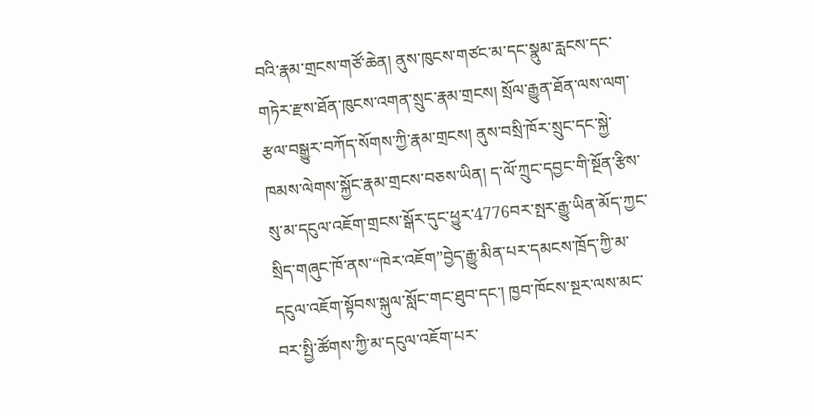བའི་རྣམ་གྲངས་གཙོ་ཆེན། ནུས་ཁུངས་གཙང་མ་དང་སྣུམ་རླངས་དང་གཏེར་རྫས་ཐོན་ཁུངས་འགན་སྲུང་རྣམ་གྲངས། སྲོལ་རྒྱུན་ཐོན་ལས་ལག་རྩལ་བསྒྱུར་བཀོད་སོགས་ཀྱི་རྣམ་གྲངས། ནུས་བསྲི་ཁོར་སྲུང་དང་སྐྱེ་ཁམས་ལེགས་སྐྱོང་རྣམ་གྲངས་བཅས་ཡིན། ད་ལོ་ཀྲུང་དབྱང་གི་སྔོན་རྩིས་སུ་མ་དངུལ་འཇོག་གྲངས་སྒོར་དུང་ཕྱུར་4776བར་སྤར་རྒྱུ་ཡིན་མོད་ཀྱང་སྲིད་གཞུང་ཁོ་ནས་“ཁེར་འཇོག”བྱེད་རྒྱུ་མིན་པར་དམངས་ཁྲོད་ཀྱི་མ་དངུལ་འཇོག་སྟོབས་སྐུལ་སློང་གང་ཐུབ་དང་། ཁྱབ་ཁོངས་སྔར་ལས་མང་བར་སྤྱི་ཚོགས་ཀྱི་མ་དངུལ་འཇོག་པར་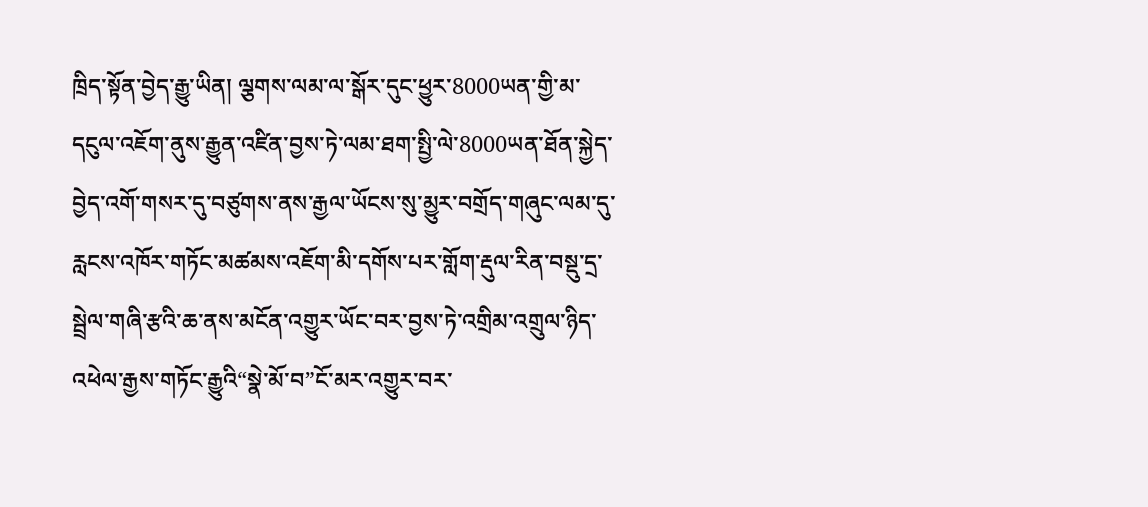ཁྲིད་སྟོན་བྱེད་རྒྱུ་ཡིན། ལྕགས་ལམ་ལ་སྒོར་དུང་ཕྱུར་8000ཡན་གྱི་མ་དངུལ་འཇོག་ནུས་རྒྱུན་འཛིན་བྱས་ཏེ་ལམ་ཐག་སྤྱི་ལེ་8000ཡན་ཐོན་སྐྱེད་བྱེད་འགོ་གསར་དུ་བཙུགས་ནས་རྒྱལ་ཡོངས་སུ་མྱུར་བགྲོད་གཞུང་ལམ་དུ་རླངས་འཁོར་གཏོང་མཚམས་འཇོག་མི་དགོས་པར་གློག་རྡུལ་རིན་བསྡུ་དྲ་སྦྲེལ་གཞི་རྩའི་ཆ་ནས་མངོན་འགྱུར་ཡོང་བར་བྱས་ཏེ་འགྲིམ་འགྲུལ་ཉིད་འཕེལ་རྒྱས་གཏོང་རྒྱུའི“སྣེ་མོ་བ”ངོ་མར་འགྱུར་བར་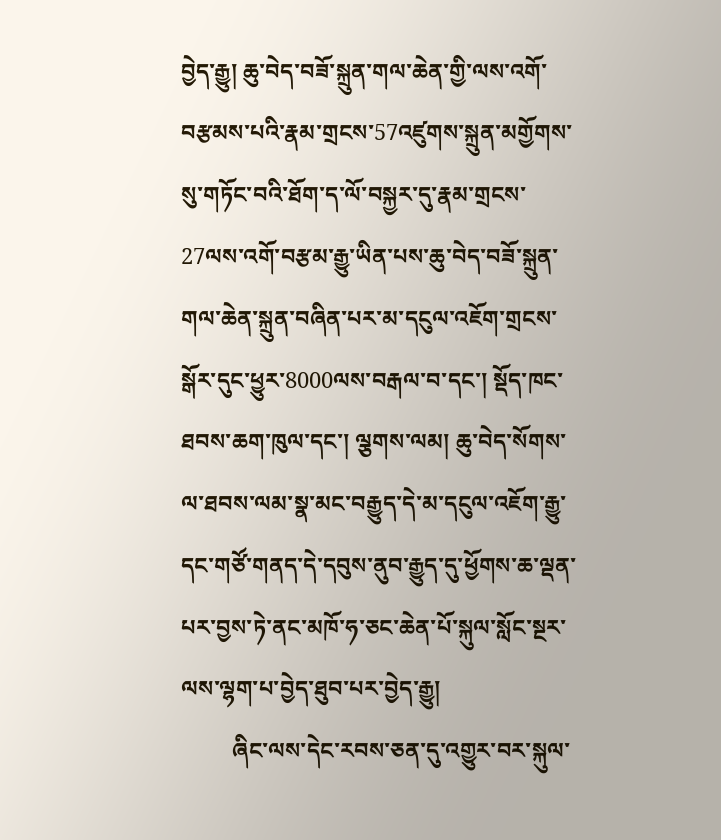བྱེད་རྒྱུ། ཆུ་བེད་བཟོ་སྐྲུན་གལ་ཆེན་གྱི་ལས་འགོ་བརྩམས་པའི་རྣམ་གྲངས་57འཛུགས་སྐྲུན་མགྱོགས་སུ་གཏོང་བའི་ཐོག་ད་ལོ་བསྐྱར་དུ་རྣམ་གྲངས་27ལས་འགོ་བརྩམ་རྒྱུ་ཡིན་པས་ཆུ་བེད་བཟོ་སྐྲུན་གལ་ཆེན་སྐྲུན་བཞིན་པར་མ་དངུལ་འཇོག་གྲངས་སྒོར་དུང་ཕྱུར་8000ལས་བརྒལ་བ་དང་། སྡོད་ཁང་ཐབས་ཆག་ཁུལ་དང་། ལྕགས་ལམ། ཆུ་བེད་སོགས་ལ་ཐབས་ལམ་སྣ་མང་བརྒྱུད་དེ་མ་དངུལ་འཇོག་རྒྱུ་དང་གཙོ་གནད་དེ་དབུས་ནུབ་རྒྱུད་དུ་ཕྱོགས་ཆ་ལྡན་པར་བྱས་ཏེ་ནང་མཁོ་ཧ་ཅང་ཆེན་པོ་སྐུལ་སློང་སྔར་ལས་ལྷག་པ་བྱེད་ཐུབ་པར་བྱེད་རྒྱུ།
         ཞིང་ལས་དེང་རབས་ཅན་དུ་འགྱུར་བར་སྐུལ་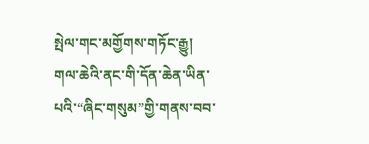སྤེལ་གང་མགྱོགས་གཏོང་རྒྱུ། གལ་ཆེའི་ནང་གི་དོན་ཆེན་ཡིན་པའི་“ཞིང་གསུམ”གྱི་གནས་བབ་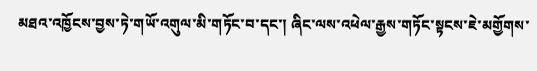མཐའ་འཁྱོངས་བྱས་ཏེ་གཡོ་འགུལ་མི་གཏོང་བ་དང་། ཞིང་ལས་འཕེལ་རྒྱས་གཏོང་སྟངས་ཇེ་མགྱོགས་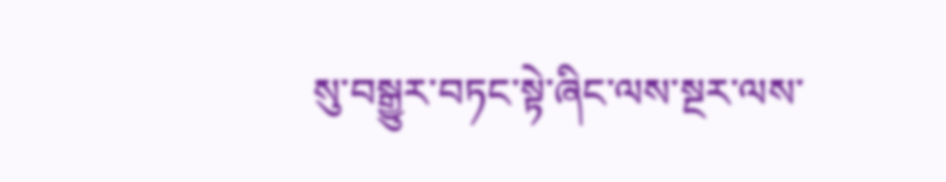སུ་བསྒྱུར་བཏང་སྟེ་ཞིང་ལས་སྔར་ལས་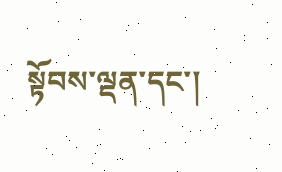སྟོབས་ལྡན་དང་།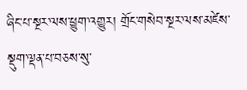ཞིང་པ་སྔར་ལས་ཕྱུག་འགྱུར། གྲོང་གསེབ་སྔར་ལས་མཛེས་སྡུག་ལྡན་པ་བཅས་སུ་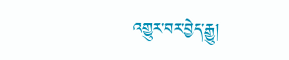འགྱུར་བར་བྱེད་རྒྱུ།